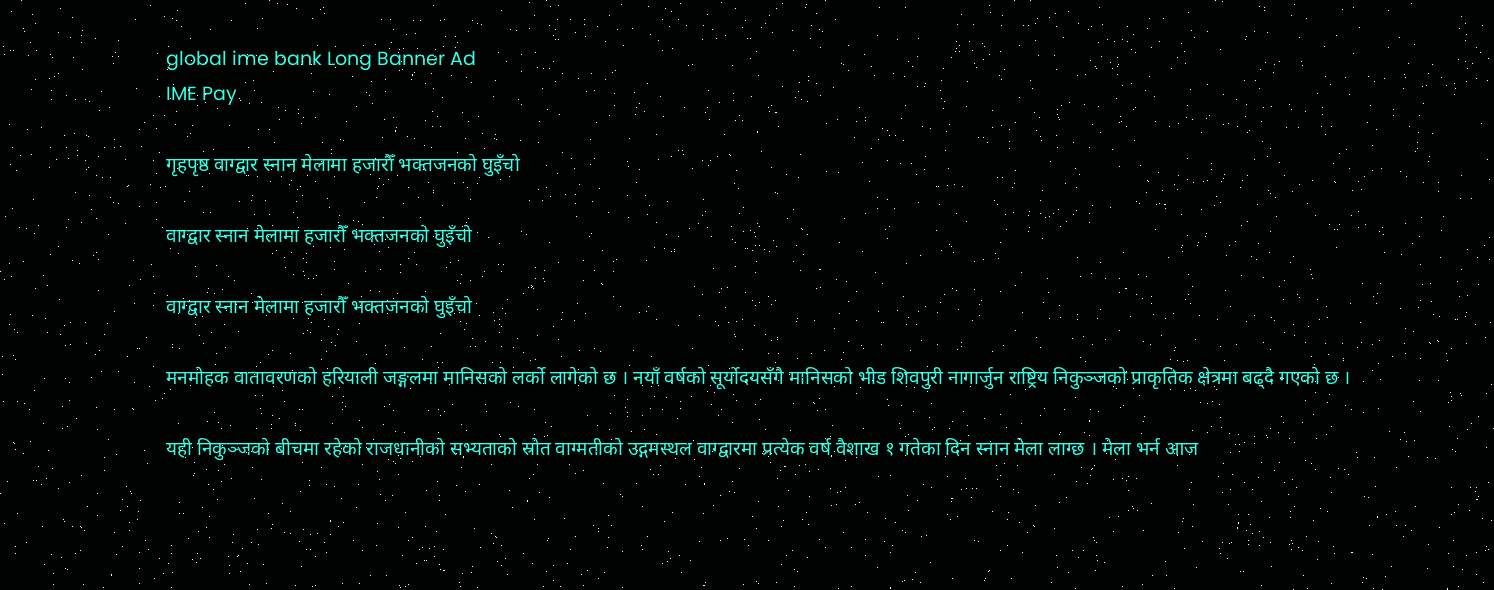global ime bank Long Banner Ad
IME Pay

गृहपृष्ठ वाग्द्वार स्नान मेलामा हजारौँ भक्तजनको घुइँचो

वाग्द्वार स्नान मेलामा हजारौँ भक्तजनको घुइँचो

वाग्द्वार स्नान मेलामा हजारौँ भक्तजनको घुइँचो

मनमोहक वातावरणको हरियाली जङ्गलमा मानिसको लर्को लागेको छ । नयाँ वर्षको सूर्योदयसँगै मानिसको भीड शिवपुरी नागार्जुन राष्ट्रिय निकुञ्जको प्राकृतिक क्षेत्रमा बढ्दै गएको छ ।

यही निकुञ्जको बीचमा रहेको राजधानीको सभ्यताको स्रोत वाग्मतीको उद्गमस्थल वाग्द्वारमा प्रत्येक वर्ष वैशाख १ गतेका दिन स्नान मेला लाग्छ । मेला भर्न आज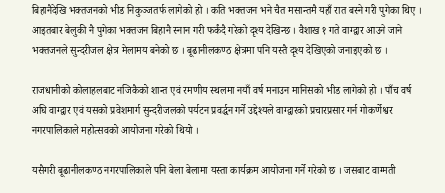बिहानैदेखि भक्तजनको भीड निकुञ्जतर्फ लागेको हो । कति भक्तजन भने चैत मसान्तमै यहाँ रात बस्ने गरी पुगेका थिए । आइतबार बेलुकी नै पुगेका भक्तजन बिहानै स्नान गरी फर्कंदै गरेको दृश्य देखिन्छ । वैशाख १ गते वाग्द्वार आउने जाने भक्तजनले सुन्दरीजल क्षेत्र मेलामय बनेको छ । बूढानीलकण्ठ क्षेत्रमा पनि यस्तै दृश्य देखिएको जनाइएको छ ।

राजधानीको कोलाहलबाट नजिकैको शान्त एवं रमणीय स्थलमा नयाँ वर्ष मनाउन मानिसको भीड लागेको हो । पाँच वर्ष अघि वाग्द्वार एवं यसको प्रवेशमार्ग सुन्दरीजलको पर्यटन प्रवर्द्धन गर्ने उद्देश्यले वाग्द्वारको प्रचारप्रसार गर्न गोकर्णेश्वर नगरपालिकाले महोत्सवको आयोजना गरेको थियो ।

यसैगरी बूढानीलकण्ठ नगरपालिकाले पनि बेला बेलामा यस्ता कार्यक्रम आयोजना गर्ने गरेको छ । जसबाट वाग्मती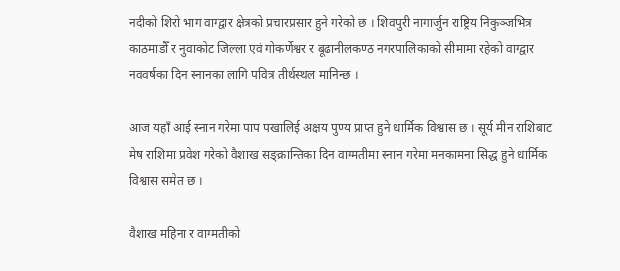नदीको शिरो भाग वाग्द्वार क्षेत्रको प्रचारप्रसार हुने गरेको छ । शिवपुरी नागार्जुन राष्ट्रिय निकुञ्जभित्र काठमाडौँ र नुवाकोट जिल्ला एवं गोकर्णेश्वर र बूढानीलकण्ठ नगरपालिकाको सीमामा रहेको वाग्द्वार नववर्षका दिन स्नानका लागि पवित्र तीर्थस्थल मानिन्छ ।

आज यहाँ आई स्नान गरेमा पाप पखालिई अक्षय पुण्य प्राप्त हुने धार्मिक विश्वास छ । सूर्य मीन राशिबाट मेष राशिमा प्रवेश गरेको वैशाख सङ्क्रान्तिका दिन वाग्मतीमा स्नान गरेमा मनकामना सिद्ध हुने धार्मिक विश्वास समेत छ ।

वैशाख महिना र वाग्मतीको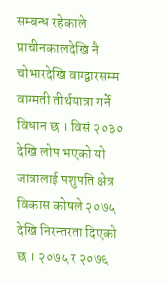सम्बन्ध रहेकाले प्राचीनकालदेखि नै चोभारदेखि वाग्द्वारसम्म वाग्मती तीर्थयात्रा गर्ने विधान छ । विसं २०३० देखि लोप भएको यो जात्रालाई पशुपति क्षेत्र विकास कोषले २०७५ देखि निरन्तरता दिएको छ । २०७५ र २०७६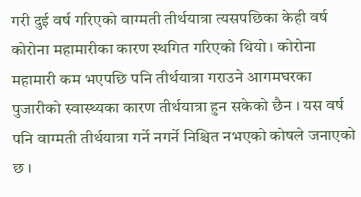गरी दुई वर्ष गरिएको वाग्मती तीर्थयात्रा त्यसपछिका केही वर्ष कोरोना महामारीका कारण स्थगित गरिएको थियो । कोरोना महामारी कम भएपछि पनि तीर्थयात्रा गराउने आगमघरका पुजारीको स्वास्थ्यका कारण तीर्थयात्रा हुन सकेको छैन । यस वर्ष पनि वाग्मती तीर्थयात्रा गर्ने नगर्ने निश्चित नभएको कोषले जनाएको छ ।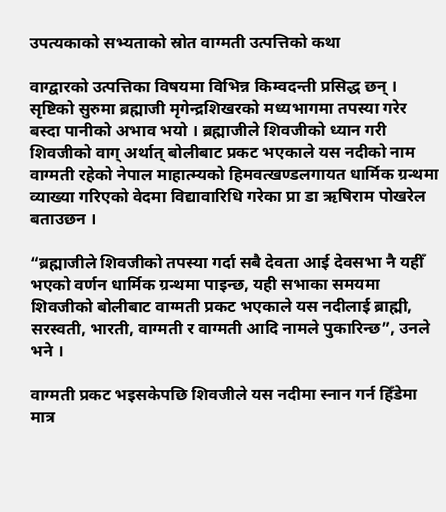उपत्यकाको सभ्यताको स्रोत वाग्मती उत्पत्तिको कथा

वाग्द्वारको उत्पत्तिका विषयमा विभिन्न किम्वदन्ती प्रसिद्ध छन् । सृष्टिको सुरुमा ब्रह्माजी मृगेन्द्रशिखरको मध्यभागमा तपस्या गरेर बस्दा पानीको अभाव भयो । ब्रह्माजीले शिवजीको ध्यान गरी शिवजीको वाग् अर्थात् बोलीबाट प्रकट भएकाले यस नदीको नाम वाग्मती रहेको नेपाल माहात्म्यको हिमवत्खण्डलगायत धार्मिक ग्रन्थमा व्याख्या गरिएको वेदमा विद्यावारिधि गरेका प्रा डा ऋषिराम पोखरेल बताउछन ।

“ब्रह्माजीले शिवजीको तपस्या गर्दा सबै देवता आई देवसभा नै यहीँ भएको वर्णन धार्मिक ग्रन्थमा पाइन्छ, यही सभाका समयमा शिवजीको बोलीबाट वाग्मती प्रकट भएकाले यस नदीलाई ब्राह्मी, सरस्वती, भारती, वाग्मती र वाग्मती आदि नामले पुकारिन्छ”, उनले भने ।

वाग्मती प्रकट भइसकेपछि शिवजीले यस नदीमा स्नान गर्न हिँडेमा मात्र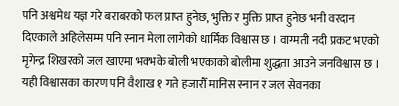पनि अश्वमेध यज्ञ गरे बराबरको फल प्राप्त हुनेछ, भुक्ति र मुक्ति प्राप्त हुनेछ भनी वरदान दिएकाले अहिलेसम्म पनि स्नान मेला लागेको धार्मिक विश्वास छ । वाग्मती नदी प्रकट भएको मृगेन्द्र शिखरको जल खाएमा भक्भके बोली भएकाको बोलीमा शुद्धता आउने जनविश्वास छ । यही विश्वासका कारण पनि वैशाख १ गते हजारौँ मानिस स्नान र जल सेवनका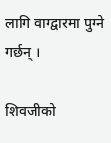लागि वाग्द्वारमा पुग्ने गर्छन् ।

शिवजीको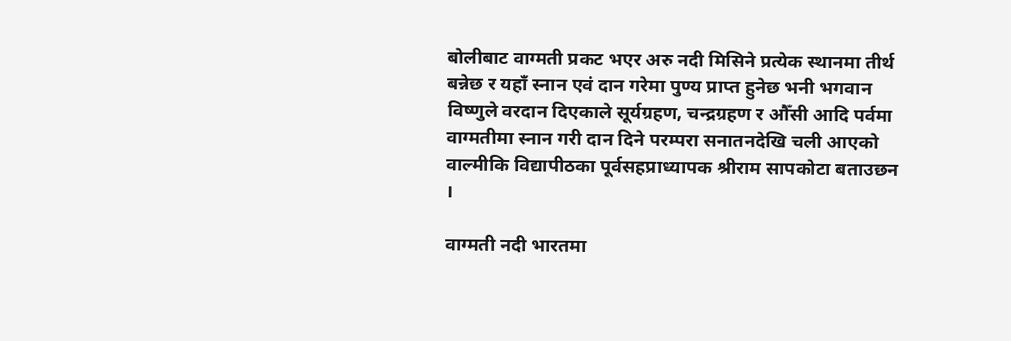बोलीबाट वाग्मती प्रकट भएर अरु नदी मिसिने प्रत्येक स्थानमा तीर्थ बन्नेछ र यहाँ स्नान एवं दान गरेमा पुण्य प्राप्त हुनेछ भनी भगवान विष्णुले वरदान दिएकाले सूर्यग्रहण, चन्द्रग्रहण र औँसी आदि पर्वमा वाग्मतीमा स्नान गरी दान दिने परम्परा सनातनदेखि चली आएको वाल्मीकि विद्यापीठका पूर्वसहप्राध्यापक श्रीराम सापकोटा बताउछन ।

वाग्मती नदी भारतमा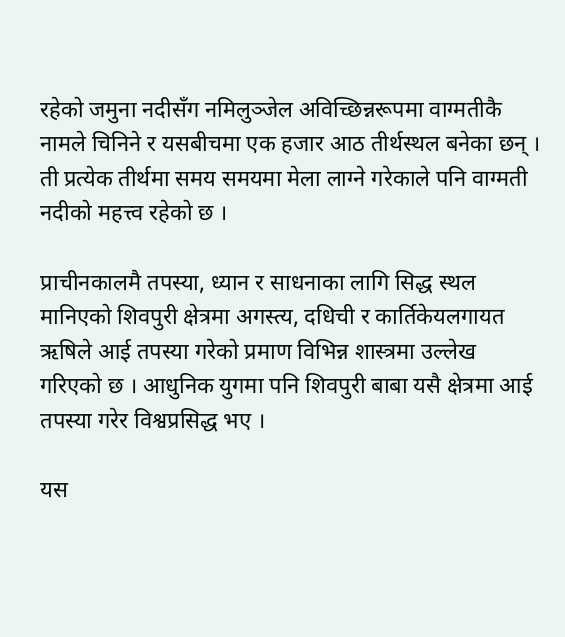रहेको जमुना नदीसँग नमिलुञ्जेल अविच्छिन्नरूपमा वाग्मतीकै नामले चिनिने र यसबीचमा एक हजार आठ तीर्थस्थल बनेका छन् । ती प्रत्येक तीर्थमा समय समयमा मेला लाग्ने गरेकाले पनि वाग्मती नदीको महत्त्व रहेको छ ।

प्राचीनकालमै तपस्या, ध्यान र साधनाका लागि सिद्ध स्थल मानिएको शिवपुरी क्षेत्रमा अगस्त्य, दधिची र कार्तिकेयलगायत ऋषिले आई तपस्या गरेको प्रमाण विभिन्न शास्त्रमा उल्लेख गरिएको छ । आधुनिक युगमा पनि शिवपुरी बाबा यसै क्षेत्रमा आई तपस्या गरेर विश्वप्रसिद्ध भए ।

यस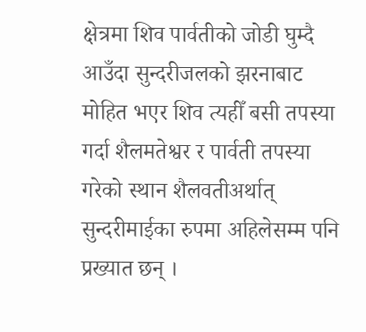क्षेत्रमा शिव पार्वतीको जोडी घुम्दै आउँदा सुन्दरीजलको झरनाबाट मोहित भएर शिव त्यहीँ बसी तपस्या गर्दा शैलमतेश्वर र पार्वती तपस्या गरेको स्थान शैलवतीअर्थात् सुन्दरीमाईका रुपमा अहिलेसम्म पनि प्रख्यात छन् ।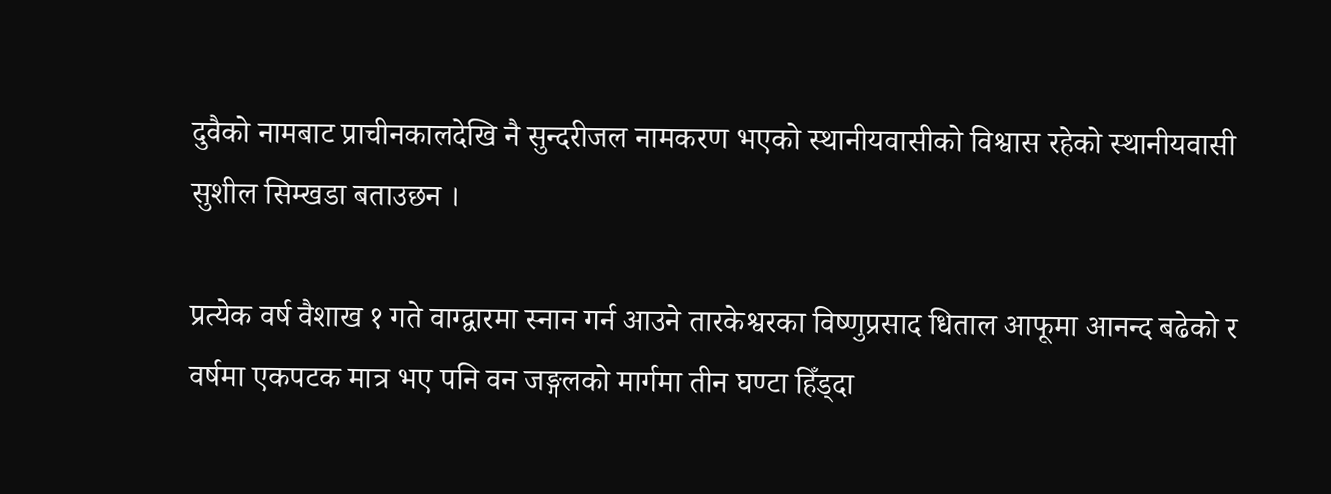दुवैको नामबाट प्राचीनकालदेखि नै सुन्दरीजल नामकरण भएको स्थानीयवासीको विश्वास रहेको स्थानीयवासी सुशील सिम्खडा बताउछन ।

प्रत्येक वर्ष वैशाख १ गते वाग्द्वारमा स्नान गर्न आउने तारकेश्वरका विष्णुप्रसाद धिताल आफूमा आनन्द बढेको र वर्षमा एकपटक मात्र भए पनि वन जङ्गलको मार्गमा तीन घण्टा हिँड्दा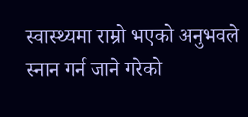स्वास्थ्यमा राम्रो भएको अनुभवले स्नान गर्न जाने गरेको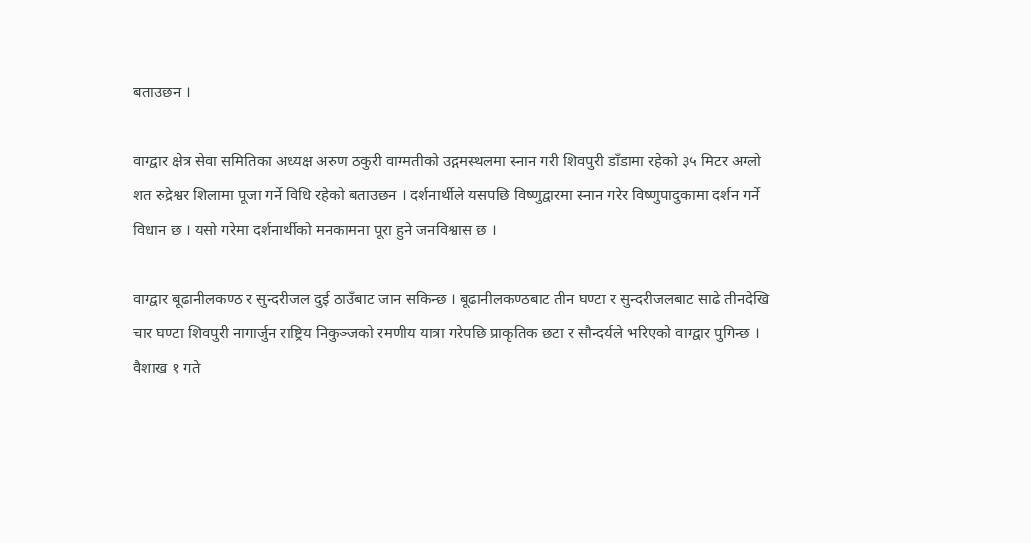बताउछन ।

वाग्द्वार क्षेत्र सेवा समितिका अध्यक्ष अरुण ठकुरी वाग्मतीको उद्गमस्थलमा स्नान गरी शिवपुरी डाँडामा रहेको ३५ मिटर अग्लो शत रुद्रेश्वर शिलामा पूजा गर्ने विधि रहेको बताउछन । दर्शनार्थीले यसपछि विष्णुद्वारमा स्नान गरेर विष्णुपादुकामा दर्शन गर्ने विधान छ । यसो गरेमा दर्शनार्थीको मनकामना पूरा हुने जनविश्वास छ ।

वाग्द्वार बूढानीलकण्ठ र सुन्दरीजल दुई ठाउँबाट जान सकिन्छ । बूढानीलकण्ठबाट तीन घण्टा र सुन्दरीजलबाट साढे तीनदेखि चार घण्टा शिवपुरी नागार्जुन राष्ट्रिय निकुञ्जको रमणीय यात्रा गरेपछि प्राकृतिक छटा र सौन्दर्यले भरिएको वाग्द्वार पुगिन्छ । वैशाख १ गते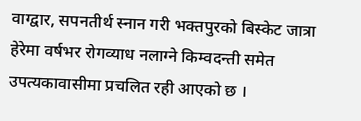वाग्द्वार, सपनतीर्थ स्नान गरी भक्तपुरको बिस्केट जात्रा हेरेमा वर्षभर रोगव्याध नलाग्ने किम्वदन्ती समेत उपत्यकावासीमा प्रचलित रही आएको छ ।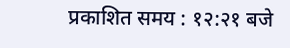प्रकाशित समय : १२:२१ बजे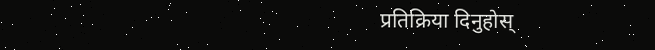प्रतिक्रिया दिनुहोस्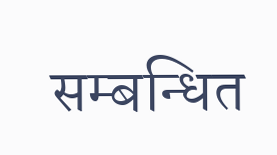सम्बन्धित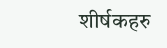शीर्षकहरु